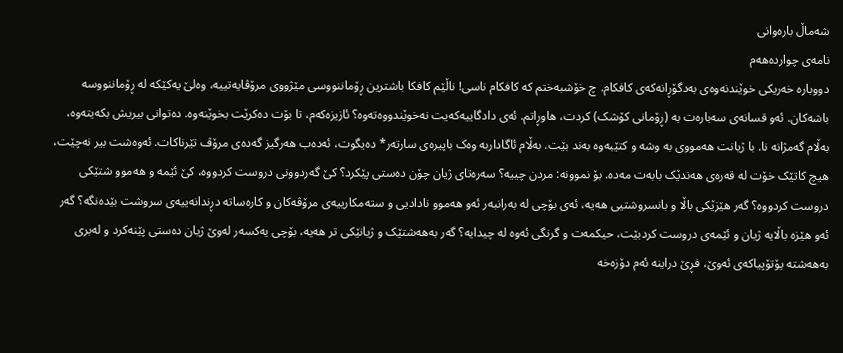شەماڵ بارەوانی
نامەی چواردەهەم
دووبارە خەریکی خوێندنەوەی بەدگۆڕانەکەی کافکام. چ خۆشبەختم کە کافکام ناسی! ناڵێم کافکا باشترین ڕۆماننووسی مێژووی مرۆڤایەتییە، وەلێ یەکێکە لە ڕۆماننووسە باشەکان. ئەو قسانەی سەبارەت بە (ڕۆمانی کۆشک) کردت، هاوڕاتم. ئەی دادگاییەکەیت نەخوێندووەتەوە؟ ئازیزەکەم، تا بۆت دەکرێت بخوێنەوە. دەتوانی بیریش بکەیتەوە، بەڵام گەمژانە نا. با ژیانت هەمووی به وشە و کتێبەوە بەند بێت. بەڵام ئاگاداربە وەک باپیرەی سارتەر* دەیگوت، ئەدەب هەرگیز گەدەی مرۆڤ تێرناکات. ئەوەشت بیر نەچێت، هیچ کاتێک خۆت لە قەرەی هەندێک بابەت مەدە. بۆ نموونە: مردن چییە؟ سەرەتای ژیان چۆن دەستی پێکرد؟ کێ گەردوونی دروست کردووە، کێ ئێمە و هەموو شتێکی دروست کردووە؟ گەر هێزێکی باڵا و بانسروشتیی هەیە، ئەی بۆچی لە بەرانبەر ئەو هەموو نادادیی و ستەمکارییەی مرۆڤەکان و کارەساتە دڕندانەییەی سروشت بێدەنگە؟ گەر ئەو هێزە باڵایە ژیان و ئێمەی دروست کردبێت، حیکمەت و گرنگی ئەوە لە چیدایە؟ گەر بەهەشتێک و ژیانێکی تر هەیە، بۆچی یەکسەر لەوێ ژیان دەستی پێنەکرد و لەبری بەهەشتە یۆتۆپیاکەی ئەوێ، فڕێ دراینە ئەم دۆزەخە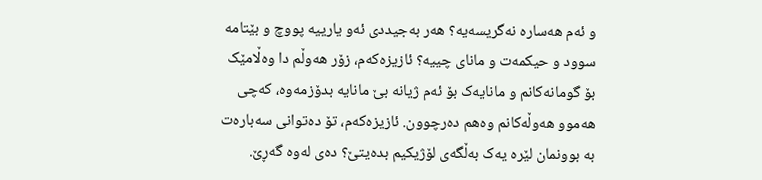و ئەم هەسارە نەگریسەیە؟ هەر بەجیددی ئەو یارییە پووچ و بێتامە سوود و حیکمەت و مانای چییە؟ ئازیزەکەم، زۆر هەوڵم دا وەڵامێک بۆ گومانەکانم و مانایەک بۆ ئەم ژیانە بێ مانایە بدۆزمەوە، کەچی هەموو هەوڵەکانم وەهم دەرچوون. ئازیزەکەم، تۆ دەتوانی سەبارەت بە بوونمان لێرە یەک بەڵگەی لۆژیکیم بدەیتێ؟ دەی لەوە گەڕێ.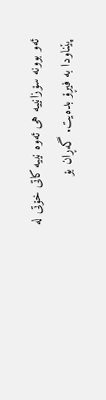ئەو بوونە سۆزانییە هی ئەوە نییە کاتی خۆتی لە پێناودا بە فیڕۆ بدەیت. گەڕان بۆ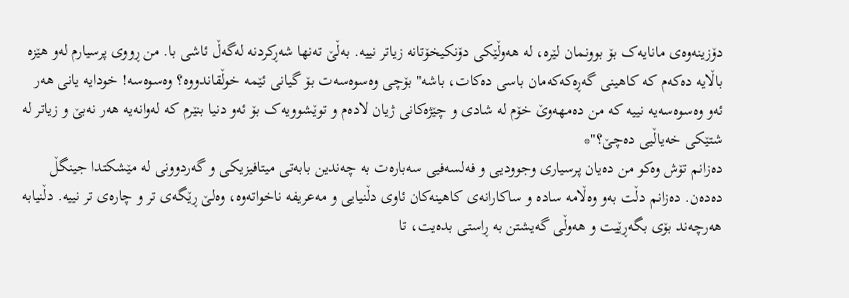دۆزینەوەی مانایەک بۆ بوونمان لێرە، لە هەوڵێکی دۆنکیخۆتانە زیاتر نییە. بەڵێ تەنها شەڕکردنە لەگەڵ ئاشی با. من ڕووی پرسیارم لەو هێزە باڵایە دەکەم کە کاهینی گەڕەکەکەمان باسی دەکات، باشە" بۆچی وەسوەسەت بۆ گیانی ئێمە خوڵقاندووە؟ وەسوەسە! خودایە یانی هەر ئەو وەسوەسەیە نییە کە من دەمهەوێ خۆم لە شادی و چێژەکانی ژیان لادەم و توێشوویەک بۆ ئەو دنیا بنێرم کە لەوانەیە هەر نەبێ و زیاتر لە شتێکی خەیاڵیی دەچێ؟"*
دەزانم تۆش وەکو من دەیان پرسیاری وجوودیی و فەلسەفیی سەبارەت بە چەندین بابەتی میتافیزیکی و گەردوونی لە مێشکتدا جینگڵ دەدەن. دەزانم دڵت بەو وەڵامە سادە و ساکارانەی کاهینەکان ئاوی دڵنیایی و مەعریفە ناخواتەوە، وەلێ ڕێگەی تر و چارەی تر نییە. دڵنیابە هەرچەند بۆی بگەڕێیت و هەوڵی گەیشتن بە ڕاستی بدەیت، تا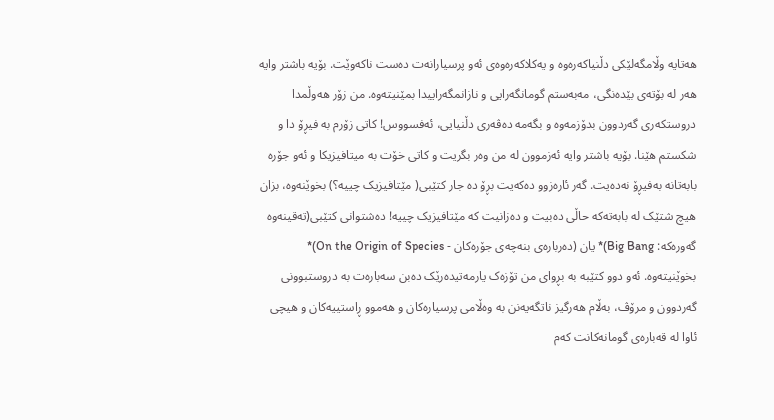هەتایە وڵامگەلێکی دڵنیاکەرەوە و یەکلاکەرەوەی ئەو پرسیارانەت دەست ناکەوێت. بۆیە باشتر وایە هەر لە بۆتەی بێدەنگی، مەبەستم گومانگەرایی و نازانمگەراییدا بمێنیتەوە. من زۆر هەوڵمدا دروستکەری گەردوون بدۆزمەوە و بگەمە دەڤەری دڵنیایی، ئەفسووس! کاتی زۆرم بە فیڕۆ دا و شکستم هێنا. بۆیە باشتر وایە ئەزموون لە من وەر بگریت و کاتی خۆت بە میتافیزیکا و ئەو جۆرە بابەتانە بەفیڕۆ نەدەیت. گەر ئارەزوو دەکەیت بڕۆ دە جار کتێبی( مێتافیزیک چییە؟) بخوێنەوە، بزان هیچ شتێک لە بابەتەکە حاڵی دەبیت و دەزانیت کە مێتافیزیک چییە! دەشتوانی کتێبی(تەقینەوە گەورەکە: Big Bang)* یان (دەربارەی بنەچەی جۆرەکان - On the Origin of Species)* بخوێنیتەوە. ئەو دوو کتێبە بە بڕوای من تۆزەک یارمەتیدەرێک دەبن سەبارەت بە دروستبوونی گەردوون و مرۆڤ، بەڵام هەرگیز ناتگەیەنن بە وەڵامی پرسیارەکان و هەموو ڕاستییەکان و هیچی ئاوا لە قەبارەی گومانەکانت کەم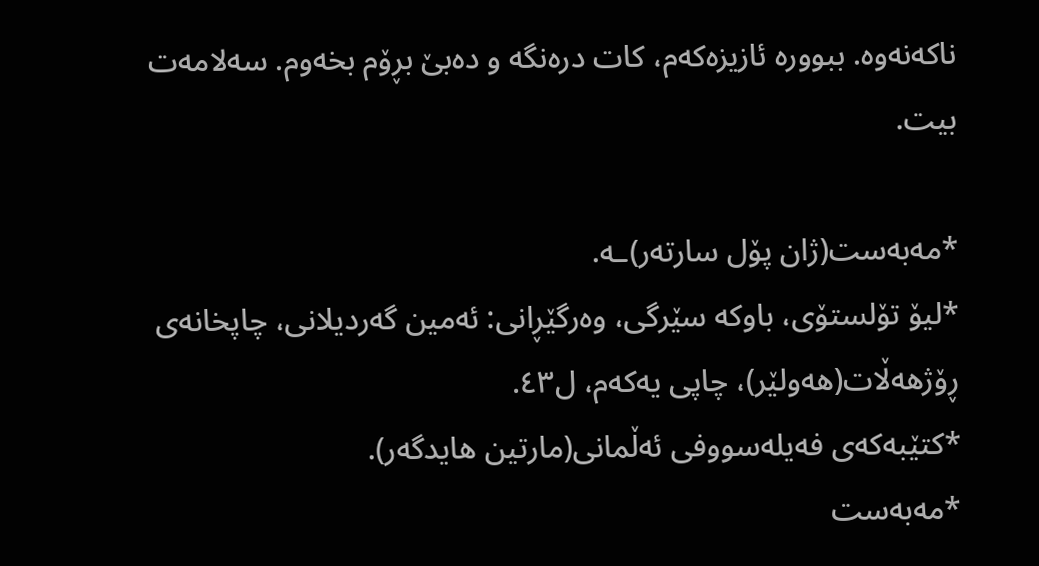ناکەنەوە. ببوورە ئازیزەکەم، کات درەنگە و دەبێ بڕۆم بخەوم. سەلامەت بیت.

*مەبەست(ژان پۆل سارتەر)ـە.
*لیۆ تۆلستۆی، باوکە سێرگی، وەرگێڕانی: ئەمین گەردیلانی، چاپخانەی ڕۆژهەڵات(هەولێر)، چاپی یەکەم، ل٤٣.
*کتێبەکەی فەیلەسووفی ئەڵمانی(مارتین هایدگەر).
*مەبەست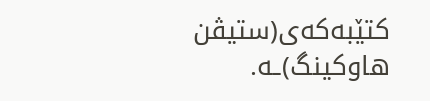کتێبەکەی(ستیڤن هاوکینگ)ـە.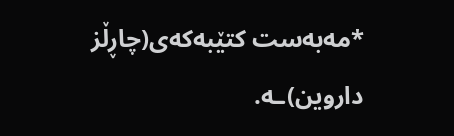*مەبەست کتێبەکەی(چاڕڵز داروین)ـە.